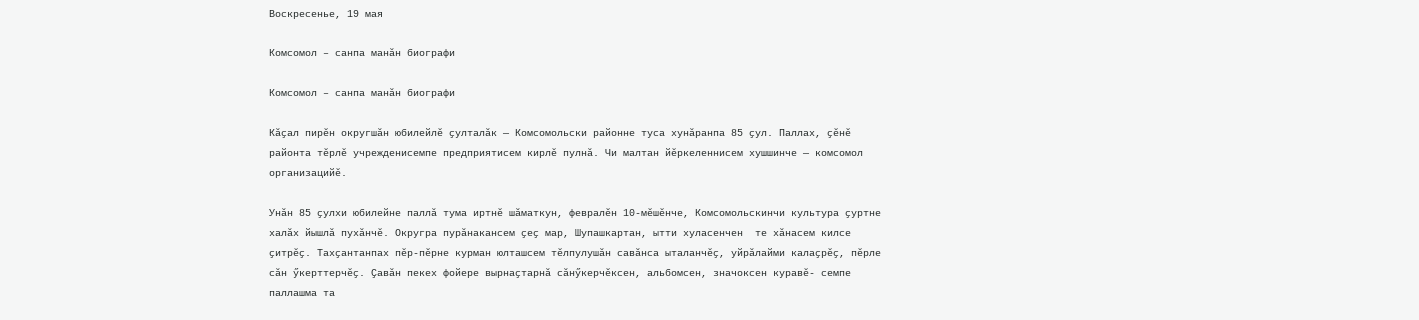Воскресенье, 19 мая

Комсомол – санпа манӑн биографи

Комсомол – санпа манӑн биографи

Кӑҫал пирӗн округшӑн юбилейлӗ ҫулталӑк — Комсомольски районне туса хунӑранпа 85 ҫул. Паллах, ҫӗнӗ районта тӗрлӗ учрежденисемпе предприятисем кирлӗ пулнӑ. Чи малтан йӗркеленнисем хушшинче — комсомол организацийӗ.

Унӑн 85 ҫулхи юбилейне паллӑ тума иртнӗ шӑматкун, февралӗн 10-мӗшӗнче, Комсомольскинчи культура ҫуртне халӑх йышлӑ пухӑнчӗ. Округра пурӑнакансем ҫеҫ мар, Шупашкартан, ытти хуласенчен  те хӑнасем килсе ҫитрӗҫ. Тахҫантанпах пӗр-пӗрне курман юлташсем тӗлпулушӑн савӑнса ыталанчӗҫ, уйрӑлайми калаҫрӗҫ, пӗрле сӑн ӳкерттерчӗҫ. Ҫавӑн пекех фойере вырнаҫтарнӑ сӑнӳкерчӗксен, альбомсен, значоксен куравӗ- семпе паллашма та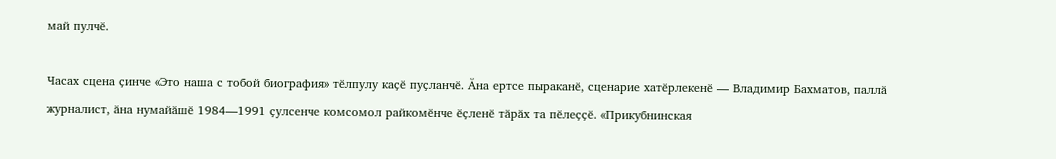май пулчӗ.

Часах сцена ҫинче «Это наша с тобой биография» тӗлпулу каҫӗ пуҫланчӗ. Ӑна ертсе пыраканӗ, сценарие хатӗрлекенӗ — Владимир Бахматов, паллӑ журналист, ӑна нумайӑшӗ 1984—1991 ҫулсенче комсомол райкомӗнче ӗҫленӗ тӑрӑх та пӗлеҫҫӗ. «Прикубнинская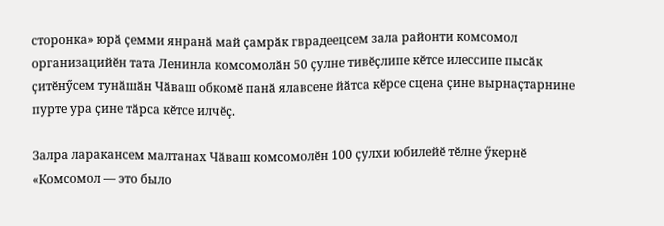сторонка» юрӑ ҫемми янранӑ май ҫамрӑк гврадеецсем зала районти комсомол организацийӗн тата Ленинла комсомолӑн 50 ҫулне тивӗҫлипе кӗтсе илессипе пысӑк ҫитӗнӳсем тунӑшӑн Чӑваш обкомӗ панӑ ялавсене йӑтса кӗрсе сцена ҫине вырнаҫтарнине пурте ура ҫине тӑрса кӗтсе илчӗҫ.

Залра ларакансем малтанах Чӑваш комсомолӗн 100 ҫулхи юбилейӗ тӗлне ӳкернӗ «Комсомол — это было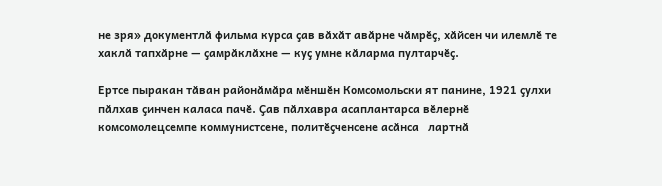не зря» документлӑ фильма курса ҫав вӑхӑт авӑрне чӑмрӗҫ, хӑйсен чи илемлӗ те хаклӑ тапхӑрне — ҫамрӑклӑхне — куҫ умне кӑларма пултарчӗҫ.

Ертсе пыракан тӑван районӑмӑра мӗншӗн Комсомольски ят панине, 1921 ҫулхи пӑлхав ҫинчен каласа пачӗ. Ҫав пӑлхавра асаплантарса вӗлернӗ комсомолецсемпе коммунистсене, политӗҫченсене асӑнса   лартнӑ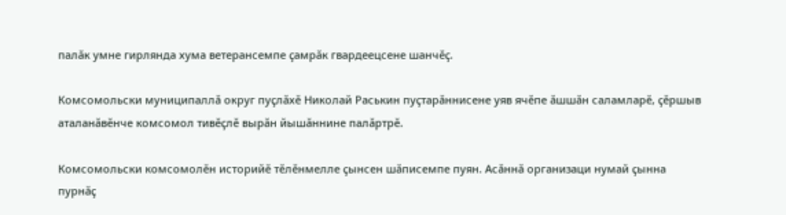палӑк умне гирлянда хума ветерансемпе ҫамрӑк гвардеецсене шанчӗҫ.

Комсомольски муниципаллӑ округ пуҫлӑхӗ Николай Раськин пуҫтарӑннисене уяв ячӗпе ӑшшӑн саламларӗ, ҫӗршыв аталанӑвӗнче комсомол тивӗҫлӗ вырӑн йышӑннине палӑртрӗ.

Комсомольски комсомолӗн историйӗ тӗлӗнмелле ҫынсен шӑписемпе пуян. Асӑннӑ организаци нумай ҫынна пурнӑҫ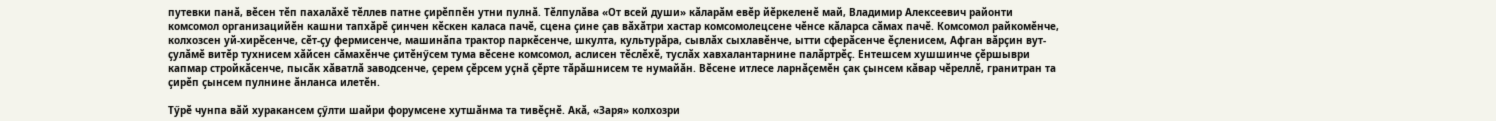путевки панӑ, вӗсен тӗп пахалӑхӗ тӗллев патне ҫирӗппӗн утни пулнӑ. Тӗлпулӑва «От всей души» кӑларӑм евӗр йӗркеленӗ май, Владимир Алексеевич районти комсомол организацийӗн кашни тапхӑрӗ ҫинчен кӗскен каласа пачӗ, сцена ҫине ҫав вӑхӑтри хастар комсомолецсене чӗнсе кӑларса сӑмах пачӗ. Комсомол райкомӗнче, колхозсен уй-хирӗсенче, сӗт-ҫу фермисенче, машинӑпа трактор паркӗсенче, шкулта, культурӑра, сывлӑх сыхлавӗнче, ытти сферӑсенче ӗҫленисем, Афган вӑрҫин вут-ҫулӑмӗ витӗр тухнисем хӑйсен сӑмахӗнче ҫитӗнӳсем тума вӗсене комсомол, аслисен тӗслӗхӗ, туслӑх хавхалантарнине палӑртрӗҫ. Ентешсем хушшинче ҫӗршыври капмар стройкӑсенче, пысӑк хӑватлӑ заводсенче, ҫерем ҫӗрсем уҫнӑ ҫӗрте тӑрӑшнисем те нумайӑн. Вӗсене итлесе ларнӑҫемӗн ҫак ҫынсем кӑвар чӗреллӗ, гранитран та ҫирӗп ҫынсем пулнине ӑнланса илетӗн.

Тӳрӗ чунпа вӑй хуракансем ҫӳлти шайри форумсене хутшӑнма та тивӗҫнӗ. Акӑ, «Заря» колхозри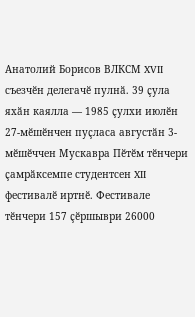Анатолий Борисов ВЛКСМ XVII  съезчӗн делегачӗ пулнӑ. 39 ҫула яхӑн каялла — 1985 ҫулхи июлӗн 27-мӗшӗнчен пуҫласа августӑн 3-мӗшӗччен Мускавра Пӗтӗм тӗнчери ҫамрӑксемпе студентсен XII фестивалӗ иртнӗ. Фестивале тӗнчери 157 ҫӗршыври 26000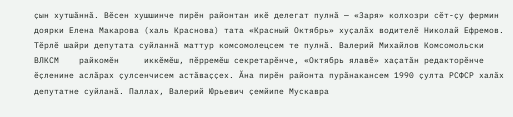ҫын хутшӑннӑ. Вӗсен хушшинче пирӗн районтан икӗ делегат пулнӑ — «Заря» колхозри сӗт-ҫу фермин доярки Елена Макарова (халь Краснова) тата «Красный Октябрь» хуҫалӑх водителӗ Николай Ефремов. Тӗрлӗ шайри депутата суйланнӑ маттур комсомолецсем те пулнӑ. Валерий Михайлов Комсомольски ВЛКСМ    райкомӗн     иккӗмӗш, пӗрремӗш секретарӗнче, «Октябрь ялавӗ» хаҫатӑн редакторӗнче ӗҫленине аслӑрах ҫулсенчисем астӑваҫҫех. Ӑна пирӗн районта пурӑнакансем 1990 ҫулта РСФСР халӑх депутатне суйланӑ. Паллах, Валерий Юрьевич ҫемйипе Мускавра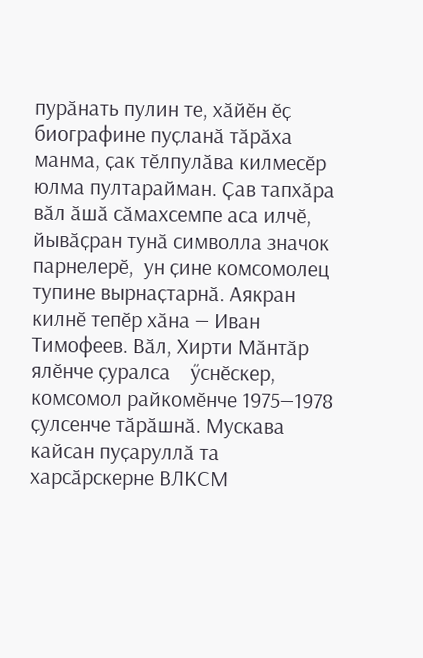пурӑнать пулин те, хӑйӗн ӗҫ биографине пуҫланӑ тӑрӑха манма, ҫак тӗлпулӑва килмесӗр юлма пултарайман. Ҫав тапхӑра вӑл ӑшӑ сӑмахсемпе аса илчӗ, йывӑҫран тунӑ символла значок парнелерӗ,  ун ҫине комсомолец тупине вырнаҫтарнӑ. Аякран килнӗ тепӗр хӑна — Иван Тимофеев. Вӑл, Хирти Мӑнтӑр ялӗнче ҫуралса    ӳснӗскер, комсомол райкомӗнче 1975—1978 ҫулсенче тӑрӑшнӑ. Мускава кайсан пуҫаруллӑ та харсӑрскерне ВЛКСМ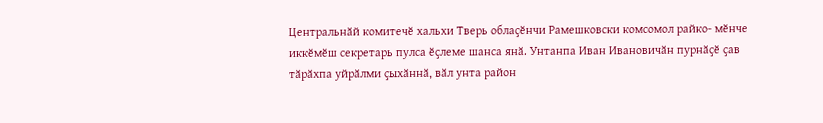Центральнӑй комитечӗ хальхи Тверь облаҫӗнчи Рамешковски комсомол райко- мӗнче иккӗмӗш секретарь пулса ӗҫлеме шанса янӑ. Унтанпа Иван Ивановичӑн пурнӑҫӗ ҫав тӑрӑхпа уйрӑлми ҫыхӑннӑ, вӑл унта район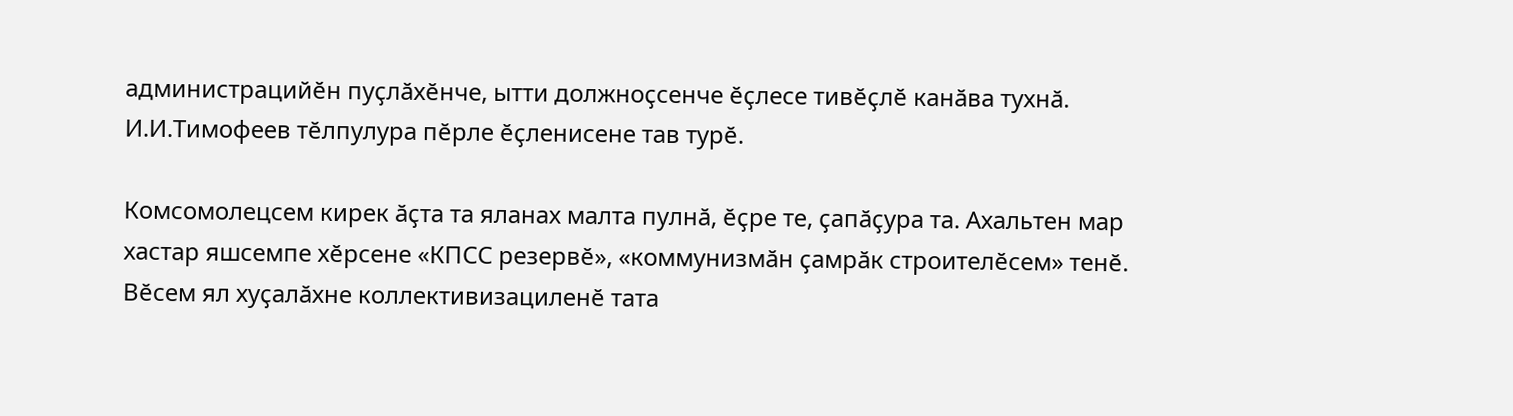администрацийӗн пуҫлӑхӗнче, ытти должноҫсенче ӗҫлесе тивӗҫлӗ канӑва тухнӑ. И.И.Тимофеев тӗлпулура пӗрле ӗҫленисене тав турӗ.

Комсомолецсем кирек ӑҫта та яланах малта пулнӑ, ӗҫре те, ҫапӑҫура та. Ахальтен мар хастар яшсемпе хӗрсене «КПСС резервӗ», «коммунизмӑн ҫамрӑк строителӗсем» тенӗ. Вӗсем ял хуҫалӑхне коллективизациленӗ тата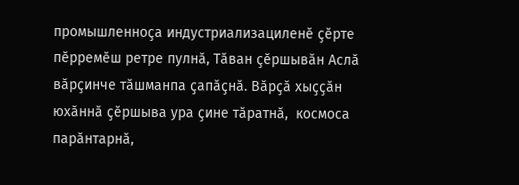промышленноҫа индустриализациленӗ ҫӗрте пӗрремӗш ретре пулнӑ, Тӑван ҫӗршывӑн Аслӑ вӑрҫинче тӑшманпа ҫапӑҫнӑ. Вӑрҫӑ хыҫҫӑн юхӑннӑ ҫӗршыва ура ҫине тӑратнӑ,  космоса парӑнтарнӑ,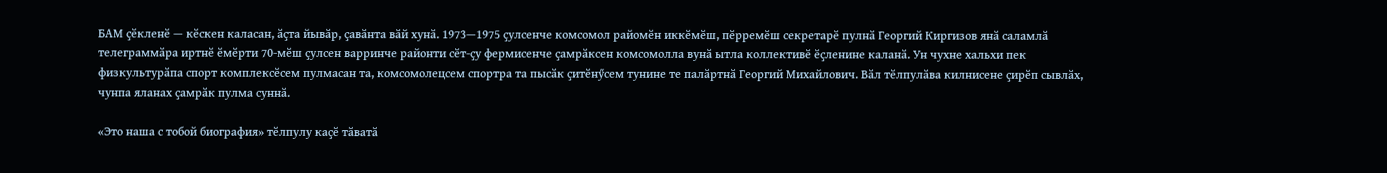БАМ ҫӗкленӗ — кӗскен каласан, ӑҫта йывӑр, ҫавӑнта вӑй хунӑ. 1973—1975 ҫулсенче комсомол райомӗн иккӗмӗш, пӗрремӗш секретарӗ пулнӑ Георгий Киргизов янӑ саламлӑ телеграммӑра иртнӗ ӗмӗрти 70-мӗш ҫулсен варринче районти сӗт-ҫу фермисенче ҫамрӑксен комсомолла вунӑ ытла коллективӗ ӗҫленине каланӑ. Ун чухне хальхи пек физкультурӑпа спорт комплексӗсем пулмасан та, комсомолецсем спортра та пысӑк ҫитӗнӳсем тунине те палӑртнӑ Георгий Михайлович. Вӑл тӗлпулӑва килнисене ҫирӗп сывлӑх, чунпа яланах ҫамрӑк пулма суннӑ.

«Это наша с тобой биография» тӗлпулу каҫӗ тӑватӑ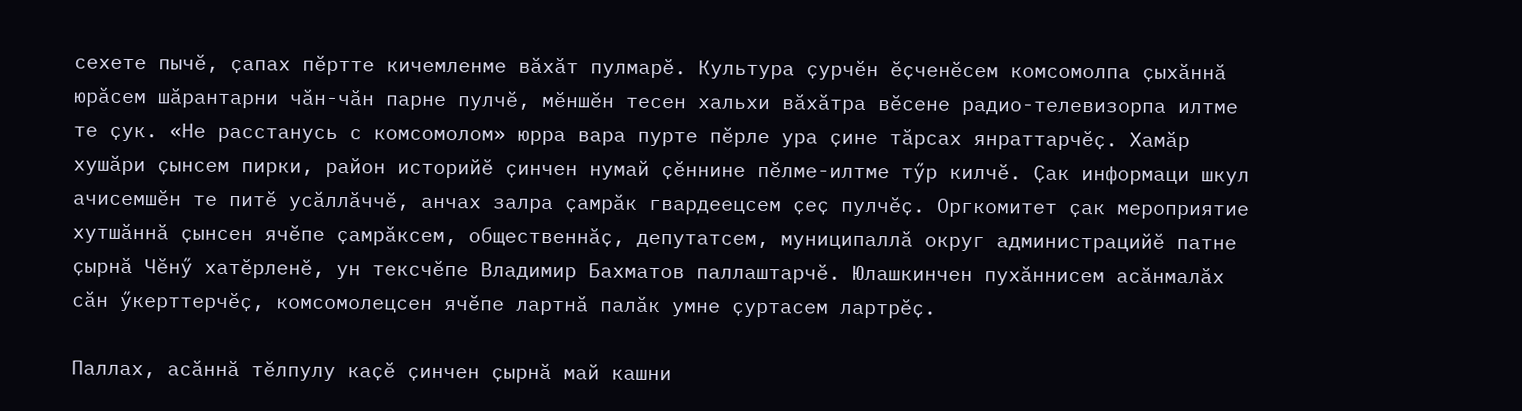сехете пычӗ, ҫапах пӗртте кичемленме вӑхӑт пулмарӗ. Культура ҫурчӗн ӗҫченӗсем комсомолпа ҫыхӑннӑ юрӑсем шӑрантарни чӑн-чӑн парне пулчӗ, мӗншӗн тесен хальхи вӑхӑтра вӗсене радио-телевизорпа илтме те ҫук. «Не расстанусь с комсомолом» юрра вара пурте пӗрле ура ҫине тӑрсах янраттарчӗҫ. Хамӑр хушӑри ҫынсем пирки, район историйӗ ҫинчен нумай ҫӗннине пӗлме-илтме тӳр килчӗ. Ҫак информаци шкул ачисемшӗн те питӗ усӑллӑччӗ, анчах залра ҫамрӑк гвардеецсем ҫеҫ пулчӗҫ. Оргкомитет ҫак мероприятие хутшӑннӑ ҫынсен ячӗпе ҫамрӑксем, общественнӑҫ, депутатсем, муниципаллӑ округ администрацийӗ патне ҫырнӑ Чӗнӳ хатӗрленӗ, ун тексчӗпе Владимир Бахматов паллаштарчӗ. Юлашкинчен пухӑннисем асӑнмалӑх сӑн ӳкерттерчӗҫ, комсомолецсен ячӗпе лартнӑ палӑк умне ҫуртасем лартрӗҫ.

Паллах, асӑннӑ тӗлпулу каҫӗ ҫинчен ҫырнӑ май кашни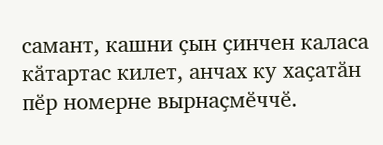самант, кашни ҫын ҫинчен каласа кӑтартас килет, анчах ку хаҫатӑн пӗр номерне вырнаҫмӗччӗ.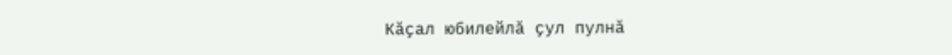Кӑҫал юбилейлӑ ҫул пулнӑ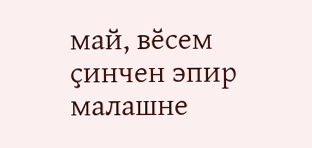май, вӗсем ҫинчен эпир малашне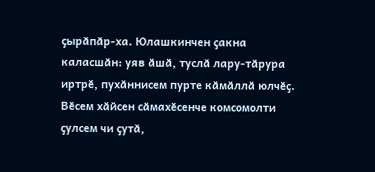ҫырӑпӑр-ха. Юлашкинчен ҫакна каласшӑн: уяв ӑшӑ, туслӑ лару-тӑрура иртрӗ, пухӑннисем пурте кӑмӑллӑ юлчӗҫ. Вӗсем хӑйсен сӑмахӗсенче комсомолти ҫулсем чи ҫутӑ,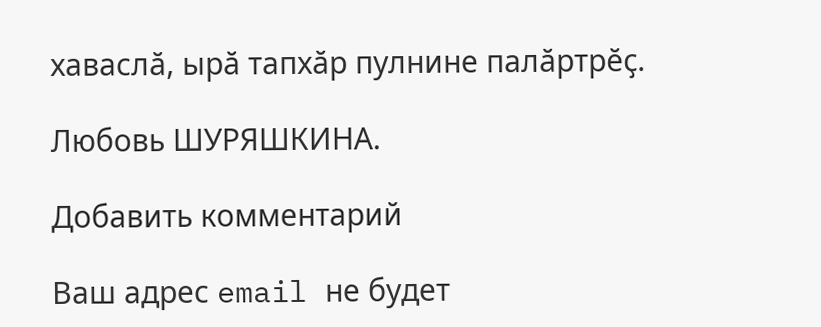хаваслӑ, ырӑ тапхӑр пулнине палӑртрӗҫ.

Любовь ШУРЯШКИНА.

Добавить комментарий

Ваш адрес email не будет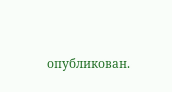опубликован.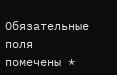Обязательные поля помечены *